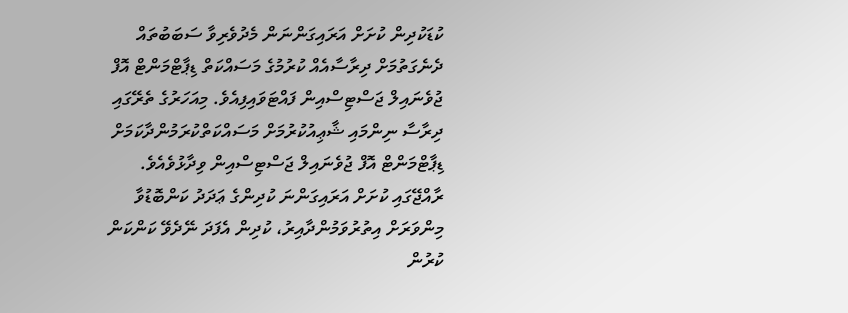ކުޑަކުދިން ކުށަށް އަރައިގަންނަން މެދުވެރިވާ ސަބަބުތައް ދެނެގަތުމަށް ދިރާސާއެއް ކުރުމުގެ މަސައްކަތް ޑިޕާޓްމަންޓް އޮފް ޖުވެނައިލް ޖަސްޓިސްއިން ފައްޓަވައިފިއެވެ. މިއަހަރުގެ ތެރޭގައި ދިރާސާ ނިންމައި ޝާޢިއުކުރުމަށް މަސައްކަތްކުރަމުންދާކަމަށް ޑިޕާޓްމަންޓް އޮފް ޖުވެނައިލް ޖަސްޓިސްއިން ވިދާޅުވެއެވެ.
ރާއްޖޭގައި ކުށަށް އަރައިގަންނަ ކުދިންގެ ޢަދަދު ކަންބޮޑުވާ މިންވަރަށް އިތުރުވަމުންދާއިރު، ކުދިން އެފަދަ ނޭދެވޭ ކަންކަން ކުރުން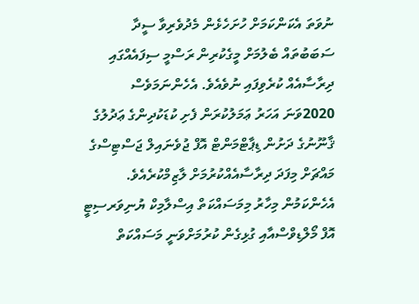ނުވަތަ އެކަންކަމަށް ހުށަހެޅެން މެދުވެރިވާ ސީދާ ސަބަބުތައް ބެލުމަށް މީގެކުރިން ރަސްމީ ސިފައެއްގައި ދިރާސާއެއް ކުރެވިފައި ނުވެއެވެ. އެހެންނަމަވެސް 2020ވަނަ އަހަރު ޢަމަލުކުރަން ފެށި ކުޑަކުދިންގެ ޢަދުލުގެ ޤާނޫނުގެ ދަށުން ޑިޕާޓްމަންޓް އޮފް ޖުވެނައިލް ޖަސްޓިސްގެ މައްޗަށް މިފަދަ ދިރާސާއެއްކުރުމަށް ލާޒިމްކުރެއެވެ. އެހެންކަމުން މިހާރު މިމަސައްކަތް އިސްލާމިކް ޔުނިވަރސިޓީ އޮފް މޯލްޑިވްސްއާއި ގުޅިގެން ކުރުމަށްވަނީ މަސައްކަތް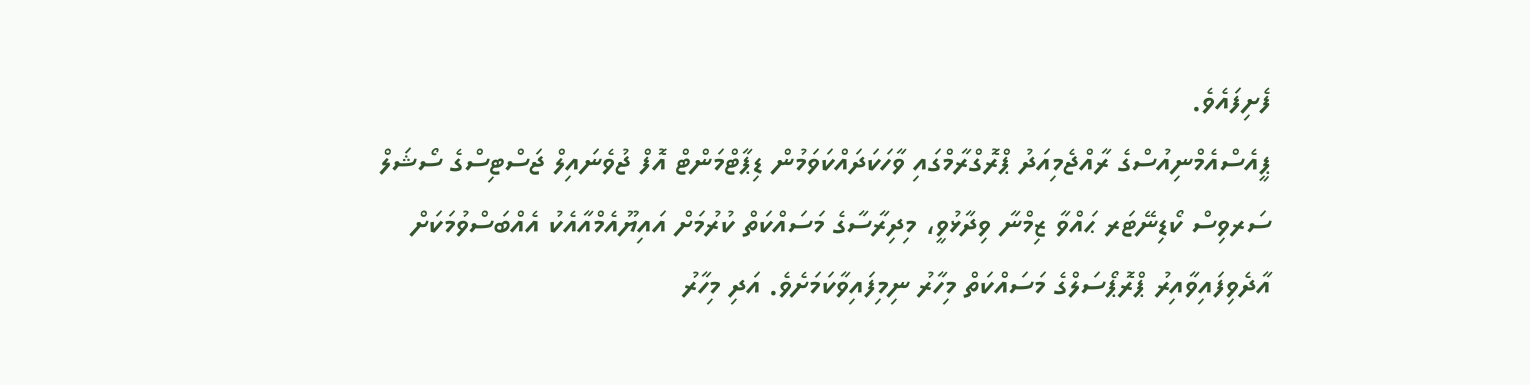ފެށިފައެވެ.
ޕީއެސްއެމްނިއުސްގެ ރާއްޖެމިއަދު ޕްރޮގްރާމްގައި ވާހަކަދައްކަވަމުން ޑިޕާޓްމަންޓް އޮފް ޖުވެނައިލް ޖަސްޓިސްގެ ސޯޝަލް ސަރވިސް ކޯޑިނޭޓަރ ޙައްވާ ޒިމްނާ ވިދާޅުވީ، މިދިރާސާގެ މަސައްކަތް ކުރުމަށް އައިޔޫއެމްއާއެކު އެއްބަސްވުމަކަށް އާދެވިފައިވާއިރު ޕްރޮޕޯސަލްގެ މަސައްކަތް މިހާރު ނިމިފައިވާކަމަށެވެ. އަދި މިހާރު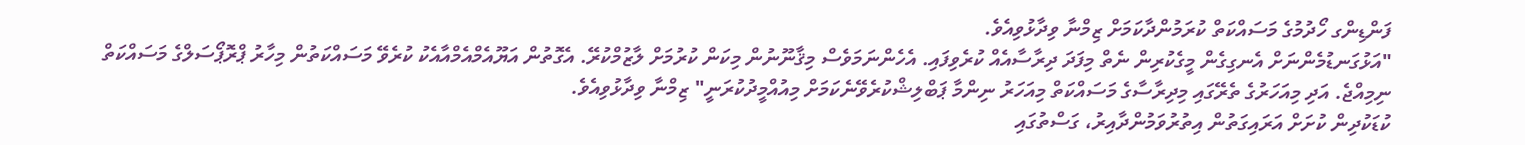ފަންޑިންގ ހޯދުމުގެ މަސައްކަތް ކުރަމުންދާކަމަށް ޒިމްނާ ވިދާޅުވިއެވެ.
"އަޅުގަނޑުމެންނަށް އެނގިގެން މީގެކުރިން ނެތް މިފަދަ ދިރާސާއެއް ކުރެވިފައި. އެހެންނަމަވެސް މިޤާނޫނުން މިކަން ކުރުމަށް ލާޒުމްކުރޭ. އެގޮތުން އަޔޫއެމްއެމްއާއެކު ކުރެވޭ މަސައްކަތުން މިހާރު ޕްރޮޕޯސަލްގެ މަސައްކަތް ނިމިއްޖެ. އަދި މިއަހަރުގެ ތެރޭގައި މިދިރާސާގެ މަސައްކަތް މިއަހަރު ނިންމާ ޕަބްލިޝްކުރެވޭނެކަމަށް މިއުއްމީދުކުރަނީ" ޒިމްނާ ވިދާޅުވިއެވެ.
ކުޑަކުދިން ކުށަށް އަރައިގަތުން އިތުރުވަމުންދާއިރު، ގަސްތުގައި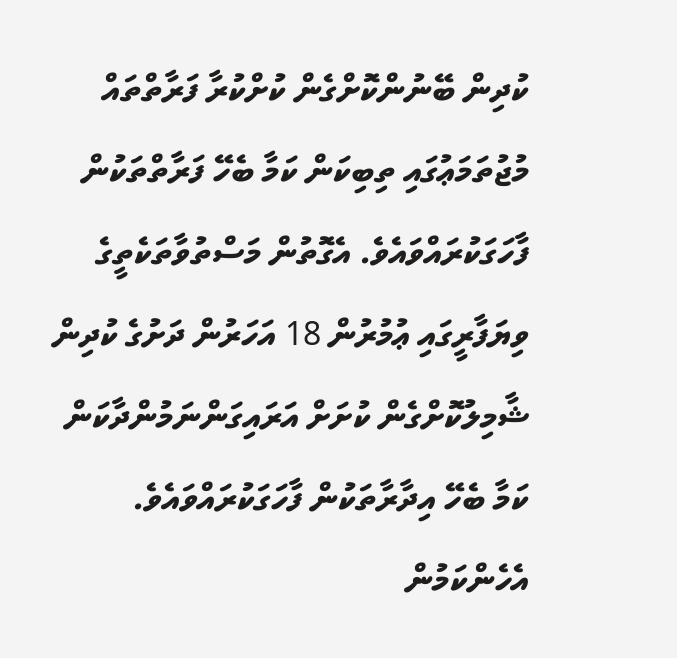ކުދިން ބޭނުންކޮށްގެން ކުށްކުރާ ފަރާތްތައް މުޖުތަމަޢުގައި ތިބިކަން ކަމާ ބެހޭ ފަރާތްތަކުން ފާހަގަކުރައްވައެވެ. އެގޮތުން މަސްތުވާތަކެތީގެ ވިޔަފާރީގައި ޢުމުރުން 18 އަހަރުން ދަށުގެ ކުދިން ޝާމިލުކޮށްގެން ކުށަށް އަރައިގަންނަމުންދާކަން ކަމާ ބެހޭ އިދާރާތަކުން ފާހަގަކުރައްވައެވެ.
އެހެންކަމުން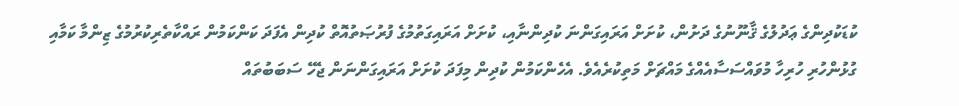ކުޑަކުދިންގެ ޢަދުލުގެ ޤާނޫނުގެ ދަށުން، ކުށަށް އަރައިގަންނަ ކުދިންނާއި، ކުށަށް އަރައިގަތުމުގެ ފުރުޞަތުއޮތް ކުދިން އެފަދަ ކަންކަމުން ރައްކާތެރިކުރުމުގެ ޒިންމާ ކަމާއި ގުޅުންހުރި ހުރިހާ މުވައްސަސާއެއްގެ މައްޗަށް މަތިކުރެއެވެ. އެހެންކަމުން ކުދިން މިފަދަ ކުށަށް އަރައިގަންނަން ޖެހޭ ސަބަބުތައް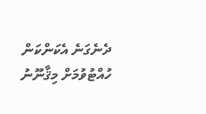ދެނެގަނެ އެކަންކަން ހުއްޓުވުމަށް މިޤާނޫނު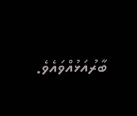ބާރުއަޅުއްވައެވެ.